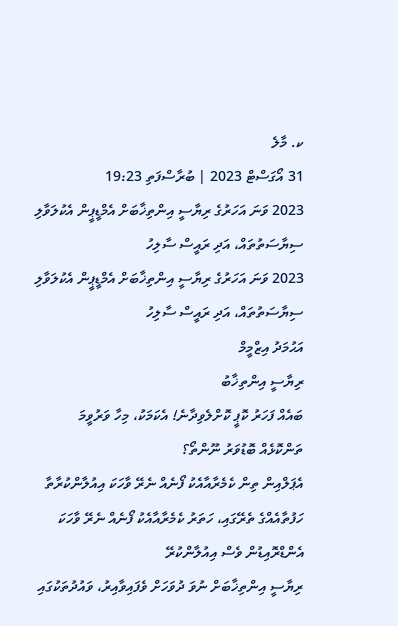ކ. މާލެ
31 އޯގަސްޓް 2023 | ބުރާސްފަތި 19:23
2023 ވަނަ އަހަރުގެ ރިޔާސީ އިންތިޚާބަށް އެމްޑީޕީން އެކުލަވާލި ސިޔާސަތުތައް، އަދި ރައީސް ސާލިހު
2023 ވަނަ އަހަރުގެ ރިޔާސީ އިންތިޚާބަށް އެމްޑީޕީން އެކުލަވާލި ސިޔާސަތުތައް، އަދި ރައީސް ސާލިހު
އަޙުމަދު އިޒްމީމް
ރިޔާސީ އިންތިޚާބު
ބައެއް ފަހަރު ކޮޕީ ކޮށްލެވިދާނެ! އެކަމަކު، މިހާ ވަރުވީމަ ތަންކޮޅެއް ބޮޑުވަރު ނޫންތޯ؟
އެޕަލްއިން ތިން ކެމެރާއާއެކު ފޯނެއް ނެރޭ ވާހަކަ އިއުލާންކުރާތާ ހަފުތާއެއްގެ ތެރޭގައި، ހަތަރު ކެމެރާއާއެކު ފޯނެއް ނެރޭ ވާހަކަ އެންޑްރޮއިޑުން ވެސް އިއުލާންކުރޭ
ރިޔާސީ އިންތިޚާބަށް ނުވަ ދުވަހަށް ވެފައިވާއިރު، ވައުދުތަކުގައި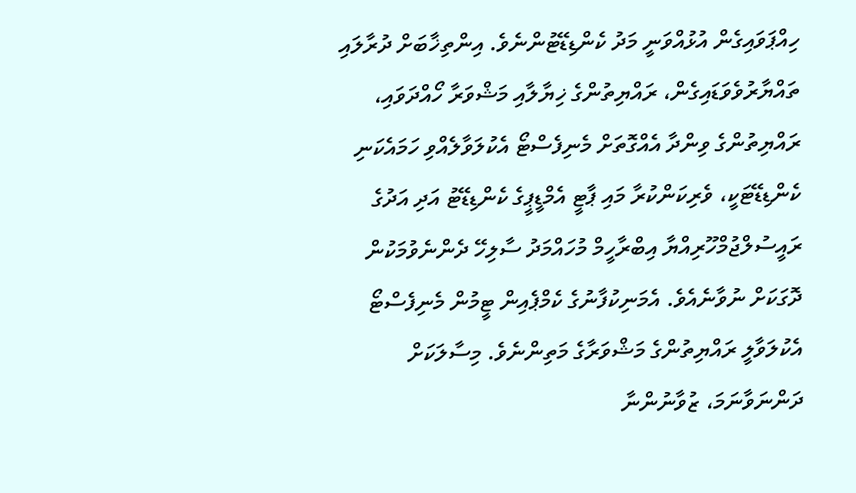ހިއްޕަވައިގެން އުޅުއްވަނީ މަދު ކެންޑިޑޭޓުންނެވެ. އިންތިޚާބަށް ދުރާލައި ތައްޔާރުވެވަޑައިގެން، ރައްޔިތުންގެ ޚިޔާލާއި މަޝްވަރާ ހޯއްދަވައި، ރައްޔިތުންގެ ވިންދާ އެއްގޮތަށް މެނިފެސްޓޯ އެކުލަވާލެއްވި ހަމައެކަނި ކެންޑިޑޭޓަކީ، ވެރިކަންކުރާ މައި ޕާޓީ އެމްޑީޕީގެ ކެންޑިޑޭޓު އަދި އަދުގެ ރައީސުލްޖުމްހޫރިއްޔާ އިބްރާހީމް މުހައްމަދު ސާލިހޭ ދެންނެވުމަކުން ދޮގަކަށް ނުވާނެއެވެ. އެމަނިކުފާނުގެ ކެމްޕެއިން ޓީމުން މެނިފެސްޓޯ އެކުލަވާލީ ރައްޔިތުންގެ މަޝްވަރާގެ މަތިންނެވެ. މިސާލަކަށް ދަންނަވާނަމަ، ޒުވާނުންނާ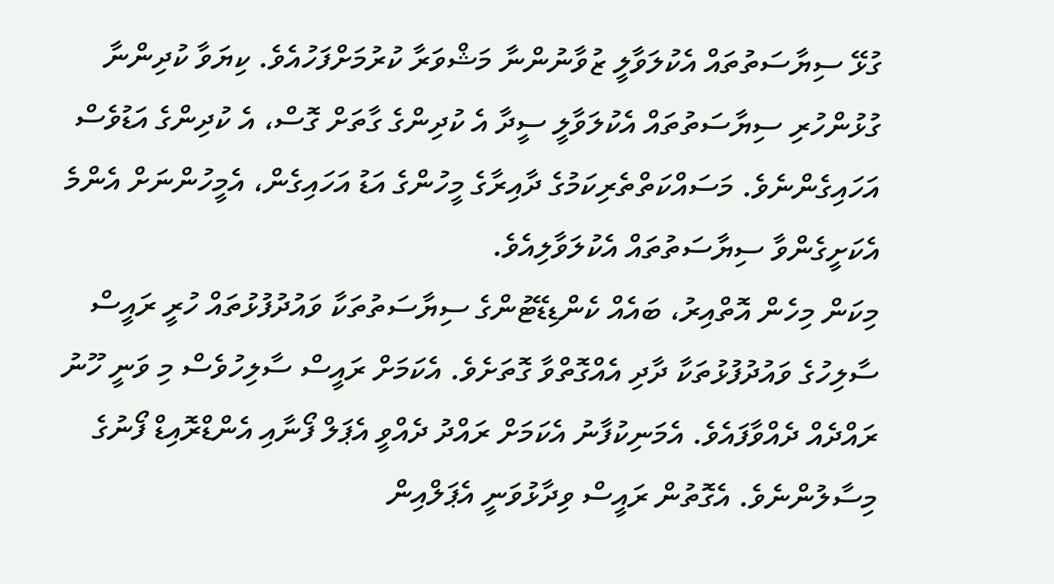ގުޅޭ ސިޔާސަތުތައް އެކުލަވާލީ ޒުވާނުންނާ މަޝްވަރާ ކުރުމަށްފަހުއެވެ. ކިޔަވާ ކުދިންނާ ގުޅުންހުރި ސިޔާސަތުތައް އެކުލަވާލީ ސީދާ އެ ކުދިންގެ ގާތަށް ގޮސް، އެ ކުދިންގެ އަޑުވެސް އަހައިގެންނެވެ. މަސައްކަތްތެރިކަމުގެ ދާއިރާގެ މީހުންގެ އަޑު އަހައިގެން، އެމީހުންނަށް އެންމެ އެކަށީގެންވާ ސިޔާސަތުތައް އެކުލަވާލިއެވެ.
މިކަން މިހެން އޮތްއިރު، ބައެއް ކެންޑިޑޭޓުންގެ ސިޔާސަތުތަކާ ވައުދުފުޅުތައް ހުރީ ރައީސް ސާލިހުގެ ވައުދުފުޅުތަކާ ދާދި އެއްގޮތްވާ ގޮތަށެވެ. އެކަމަށް ރައީސް ސާލިހުވެސް މި ވަނީ ހޫނު ރައްދެއް ދެއްވާފައެވެ. އެމަނިކުފާނު އެކަމަށް ރައްދު ދެއްވީ އެޕަލް ފޯނާއި އެންޑްރޮއިޑް ފޯނުގެ މިސާލުންނެވެ. އެގޮތުން ރައީސް ވިދާޅުވަނީ އެޕަލްއިން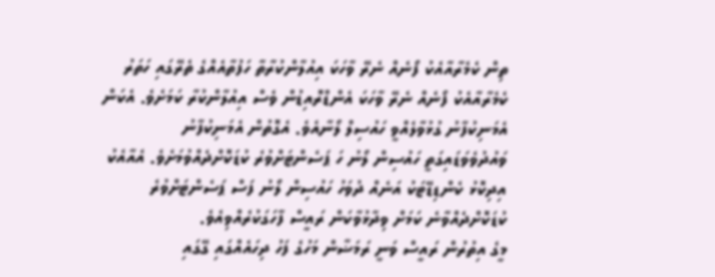ތިން ކެމެރާއާއެކު ފޯނެއް ނެރޭ ވާހަކަ އިއުލާންކުރާތާ ހަފުތާއެއްގެ ތެރޭގައި ހަތަރު ކެމެރާއާއެކު ފޯނެއް ނެރޭ ވާހަކަ އެންޑްރޮއިޑުން ވެސް އިއުލާންކުރާ ކަމަށެވެ. އެކަން އެމަނިކުފާނު ގުޅުވާލެއްވީ ހައުސިލް ލޯނާއެވެ. އެގޮތުން އެމަނިކުފާނު ވައުދުވެވަޑައިގަތީ ހައުސިން ލޯނު ހަ ޕަސެންޓަށްވުރެ ކުޑަކޮށްދެއްވުމަށެވެ. އެއާއެކު އިދިކޮޅު ކެންޑިޑޭޓަކު އަނެއް ދުވަހު ހައުސިން ލޯނު ފަސް ޕަސެންޓަށްވުރެ ކުޑަކޮށްދެއްވާނެ ކަމަށް ވިދާޅުވާކަން ރައީސް ފާހަގަކުރެއްވިއެވެ.
މީގެ އިތުރުން ރައީސް ވަނީ ރަމަޟާން މަހުގެ ފަހު ދިހައެއްގައި ގޭގައި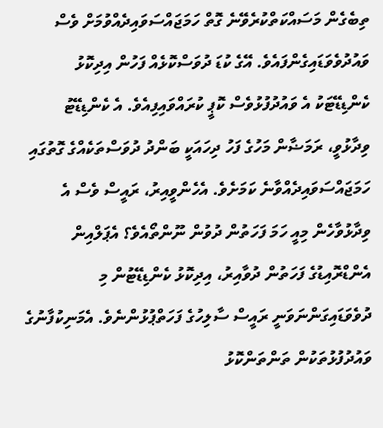ތިބެގެން މަސައްކަތްކުރެވޭނެ ގޮތް ހަމަޖައްސަވައިދެއްވުމަށް ވެސް ވައުދުވެވަޑައިގެންފައެވެ. އޭގެ ކުޑަ ދުވަސްކޮޅެއް ފަހުން އިދިކޮޅު ކެންޑިޑޭޓަކު އެ ވައުދުފުޅުވެސް ކޮޕީ ކުރައްވައިފިއެވެ. އެ ކެންޑިޑޭޓު ވިދާޅުވީ، ރަމަޟާން މަހުގެ ފަހު ދިހައަކީ ބަންދު ދުވަސްތަކެއްގެ ގޮތުގައި ހަމަޖައްސަވައިދެއްވާނެ ކަމަށެވެ. އެހެންވީއިރު، ރައީސް ވެސް އެ ވިދާޅުވާހެން މިއީ ހަމަ ފަހަތުން ދުވުން ނޫންތޯއެވެ؟ އެޕަލްއިން އެންޑްރޮއިޑުގެ ފަހަތުން ދުވާއިރު، އިދިކޮޅު ކެންޑިޑޭޓުން މި ދުވެވަޑައިގަންނަވަނީ ރައީސް ސާލިހުގެ ފަހަތްޕުޅުންނެވެ. އެމަނިކުފާނުގެ ވައުދުފުޅުތަކުން ތަންތަންކޮޅު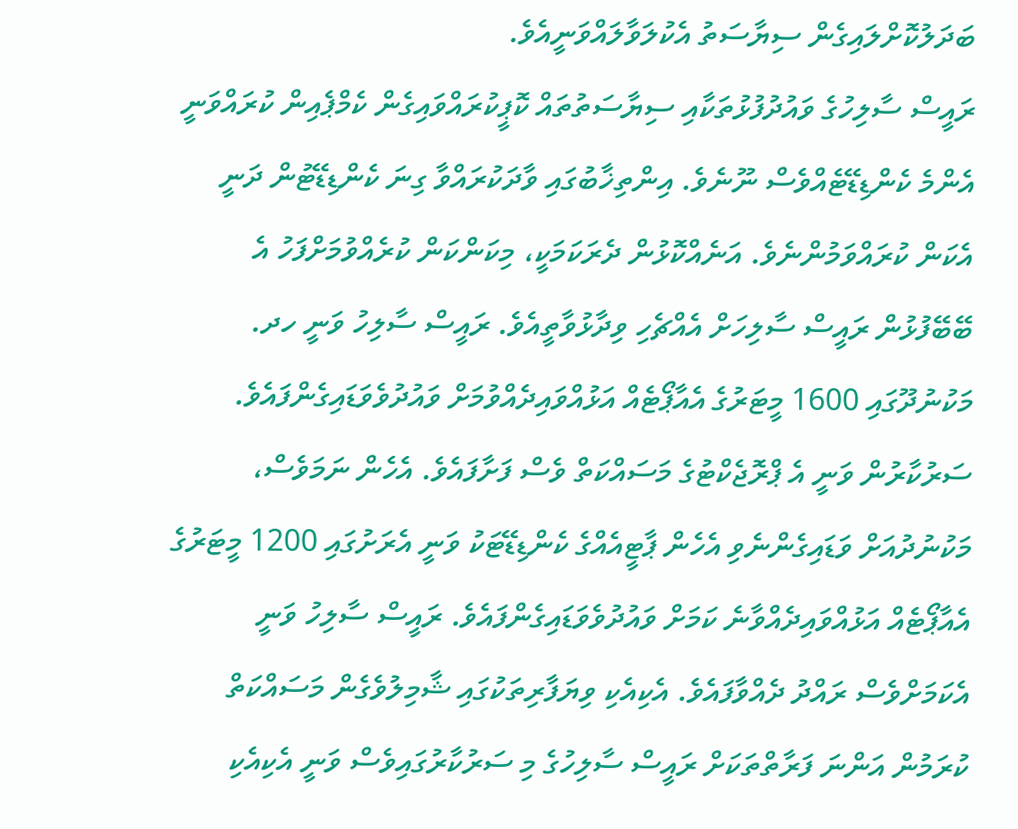ބަދަލުކޮށްލައިގެން ސިޔާސަތު އެކުލަވާލައްވަނީއެވެ.
ރައީސް ސާލިހުގެ ވައުދުފުޅުތަކާއި ސިޔާސަތުތައް ކޮޕީކުރައްވައިގެން ކެމްޕެއިން ކުރައްވަނީ އެންމެ ކެންޑިޑޭޓެއްވެސް ނޫނެވެ. އިންތިޚާބުގައި ވާދަކުރައްވާ ގިނަ ކެންޑިޑޭޓުން ދަނީ އެކަން ކުރައްވަމުންނެވެ. އަނެއްކޮޅުން ދެރަކަމަކީ، މިކަންކަން ކުރެއްވުމަށްފަހު އެ ބޭބޭފުޅުން ރައީސް ސާލިހަށް އެއްޗެހި ވިދާޅުވާތީއެވެ. ރައީސް ސާލިހު ވަނީ ހދ. މަކުނުދޫގައި 1600 މީޓަރުގެ އެއާޕޯޓެއް އަޅުއްވައިދެއްވުމަށް ވައުދުވެވަޑައިގެންފައެވެ. ސަރުކާރުން ވަނީ އެ ޕްރޮޖެކްޓުގެ މަސައްކަތް ވެސް ފަށާފައެވެ. އެހެން ނަމަވެސް، މަކުނުދުއަށް ވަޑައިގެންނެވި އެހެން ޕާޓީއެއްގެ ކެންޑިޑޭޓަކު ވަނީ އެރަށުގައި 1200 މީޓަރުގެ އެއާޕޯޓެއް އަޅުއްވައިދެއްވާނެ ކަމަށް ވައުދުވެވަޑައިގެންފައެވެ. ރައީސް ސާލިހު ވަނީ އެކަމަށްވެސް ރައްދު ދެއްވާފައެވެ. އެކިއެކި ވިޔަފާރިތަކުގައި ޝާމިލުވެގެން މަސައްކަތް ކުރަމުން އަންނަ ފަރާތްތަކަށް ރައީސް ސާލިހުގެ މި ސަރުކާރުގައިވެސް ވަނީ އެކިއެކި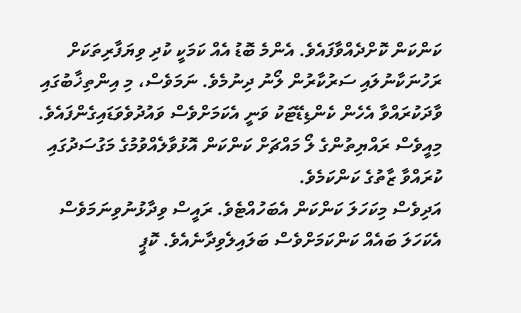ކަންކަން ކޮށްދެއްވާފައެވެ. އެންމެ ބޮޑު އެއް ކަމަކީ ކުދި ވިޔަފާރިތަކަށް ރަހުނަކާނުލައި ސަރުކާރުން ލޯނު ދިނުމެވެ. ނަމަވެސް، މި އިންތިޚާބުގައި ވާދަކުރައްވާ އެހެން ކެންޑިޑޭޓަކު ވަނީ އެކަމަށްވެސް ވައުދުވެވަޑައިގެންފައެވެ. މިއީވެސް ރައްޔިތުންގެ ލޯ މައްޗަށް ކަންކަން އޮޅުވާލެއްވުމުގެ މަގުސަދުގައި ކުރައްވާ ޒާތުގެ ކަންކަމެވެ.
އަދިވެސް މިކަހަލަ ކަންކަން އެބަހުއްޓެވެ. ރައީސް ވިދާޅުނުވިނަމަވެސް އެކަހަލަ ބައެއް ކަންކަމަށްވެސް ބަލައިލެވިދާނެއެވެ. ކޮޕީ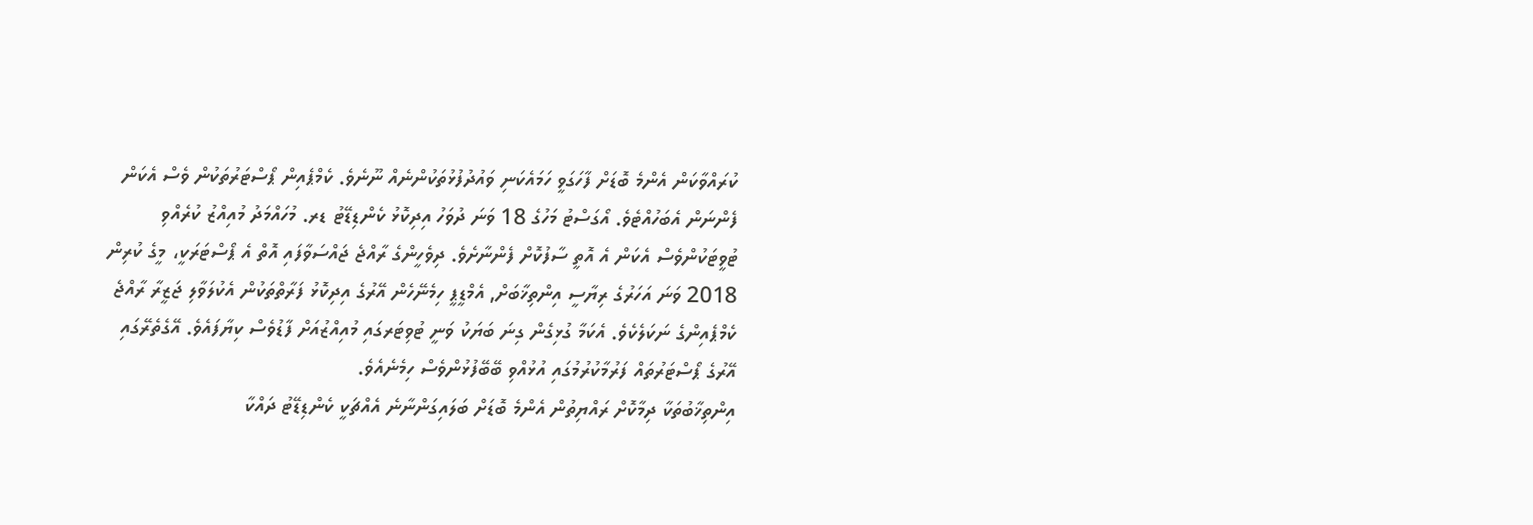ކުރައްވާކަން އެންމެ ބޮޑަށް ފާހަގަވީ ހަމައެކަނި ވައުދުފުޅުތަކުންނެއް ނޫނެވެ. ކެމްޕެއިން ޕޯސްޓަރުތަކުން ވެސް އެކަން ފެންނަން އެބަހުއްޓެވެ. އޯގަސްޓު މަހުގެ 18 ވަނަ ދުވަހު އިދިކޮޅު ކެންޑިޑޭޓު ޑރ. މުހައްމަދު މުއިއްޒު ކުރެއްވި ޓުވީޓަކުންވެސް އެކަން އެ އޮތީ ސާފުކޮށް ފެންނާށެވެ. ދިވެހީންގެ ރާއްޖެ ޖައްސަވާފައި އޮތް އެ ޕޯސްޓަރަކީ، މީގެ ކުރިން 2018 ވަނަ އަހަރުގެ ރިޔާސީ އިންތިޚާބަށް, އެމްޑީޕީ ހިމެނޭހެން އޭރުގެ އިދިކޮޅު ފަރާތްތަކުން އެކުލަވާލި ޖަޒީރާ ރާއްޖެ ކެމްޕެއިންގެ ނަކަލެކެވެ. އެކަމާ ގުޅިގެން ގިނަ ބަޔަކު ވަނީ ޓުވިޓަރގައި މުއިއްޒުއަށް ފާޑުވެސް ކިޔާފައެވެ. އޭގެތެރޭގައި އޭރުގެ ޕޯސްޓަރުތައް ފަރުމާކުރުމުގައި އުޅުއްވި ބޭބޭފުޅުންވެސް ހިމެނެއެވެ.
އިންތިޚާބުތަކާ ދިމާކޮށް ރައްޔިތުން އެންމެ ބޮޑަށް ބަލައިގަންނާނެ އެއްޗަކީ ކެންޑިޑޭޓު ދައްކާ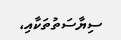ސިޔާސަތުތަކާއި،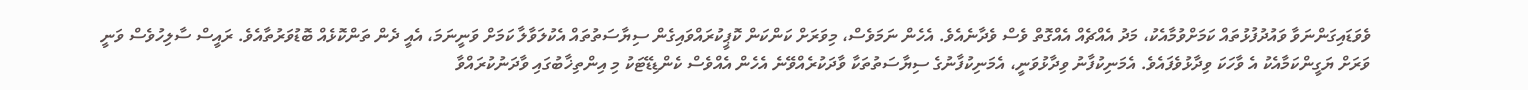ވެވަޑައިގަންނަވާ ވައުދުފުޅުތައް ކަމަށްވުމާއެކު، މަދު އެއްޗެއް އެއްގޮތް ވެސް ވެދާނެއެވެ. އެހެން ނަމަވެސް، މިވަރަށް ކަންކަން ކޮޕީކުރައްވައިގެން ސިޔާސަތުތައް އެކުލަވާލާ ކަމަށް ވަނީނަމަ، އެއީ ދެން ތަންކޮޅެއް ބޮޑުވަރުތާއެވެ. ރައީސް ސާލިހުވެސް ވަނީ ވަރަށް ޔަގީންކަމާއެކު އެ ވާހަކަ ވިދާޅުވެފައެވެ. އެމަނިކުފާނު ވިދާޅުވަނީ، އެމަނިކުފާނުގެ ސިޔާސަތުތަކާ ވާދަކުރެއްވޭނެ އެހެން އެއްވެސް ކެންޑިޑޭޓަކު މި އިންތިޚާބުގައި ވާދަނުކުރައްވާ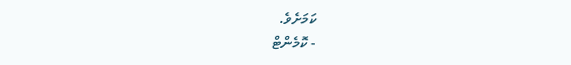ކަމަށެވެ.
- ކޮމެންޓް